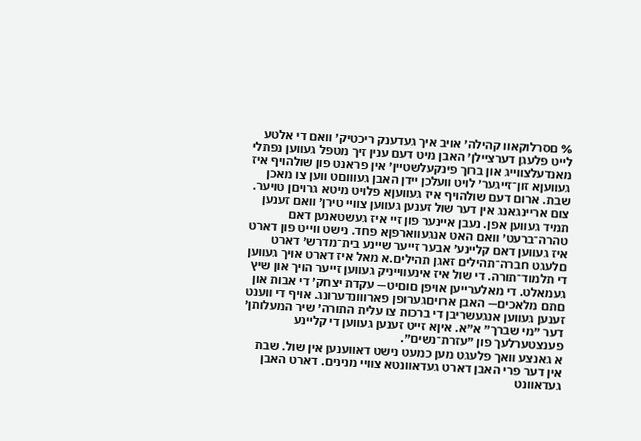% םסרלוקאוו קהילה׳ אויב איך געדענק ריכטיק׳ װאם די אלטע לײט פלעגן דערצײלן׳ האבן מיט דעם ענין זיך מטפל געװען נפתלי מאנדעלצװײג און ברוך פינקעלשטײן׳ אין פראנט פון שולהויף איז געװעןא זון־זײגער׳ לויט װעלכן ײדן האבן געוװםט װען צו מאכן שבת. ארום דעם שולהויף איז געװעןא פלויט מיטא גרויםן טויער. צום אריינגאנג אין דער שול זענען געװען צװײ טירן׳ װאם זענען תמיד געװען אפן. נעבן אײנער פון זײ איז געשטאנען דאם טהרה־ברעט׳ װאם האט אנגעװארפןא פחד. נישט וױיט פון דארט איז געװען דאם קלײנע׳ אבער זײער שײנע בית־מדרש׳ דארט םלעגט חברה־תהילים זאגן תהילים.א מאל איז דארט אויך געװען די תלמוד־תורה. די שול איז אינעװײניק געװען זײער הויך און שיץ געמאלט. די מאלערײען אויפן םוםיט— עקדת יצחק׳ די אבות און םתם מלאכים— האבן ארויםגערופן פארוװנדערונג. אויף די װענט זענען געװען אנגעשריבן די ברכות צו עלית התורה׳ שיר המעלותן׳ דער ״מי שברך״ א״א. איןא זײט זענען געװען די קלײנע פענצטערלעך פון ״עזרת־נשים״.
א גאנצע װאך פלעגט מען כמעט נישט דאװענען אין שול. שבת אין דער פרי האבן דארט געדאװנטא צװיי מנינים. דארט האבן געדאװנט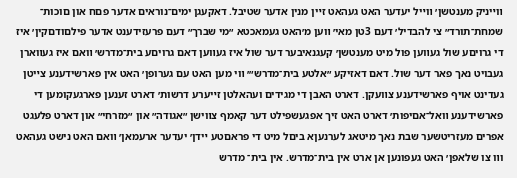װײניק מענטשן׳ װײל יעדער האט געהאט זײן מנין אדער שטיבל. דאקעגן ימים־נוראים אדער פםח און םוכות־ שמחת־תורד״ צי להבדיל׳ דעם 3טן מאי׳ װען מ׳האט געמאכטא ״מי שברך״ דעם פרעזידענט אדער פילםודםקין׳ איז די גרויםע שול געװען פול מיט מענטשן׳ קעגנאיבער דער שול איז געװען דאם גרויםע בית־מדרש׳ װאם איז געװארן געבויט נאך פאר דער שול. דאם דאזיקע ״אלטע בית־מדרש״׳ װי מען האט עם גערופן׳ האט אין פארשידענע צײטן געדינט אויף פארשידענע צװעקן. דארט האבן די מגידים ועהאלטן זײערע דרשות׳ דארט זענען פארגעקומען די פארשידענע װאל־אםיפות׳ דארט האט זיך אפגעשפילט דער קאמף צװישן ״אגודה״ און ״מזרחי״ און דארט פלעגט אפרים מעזריטשער שבת נאך מיטאג לערנעןא ביםל מיט די פראםטע ײדן׳ יעדער ארעמאן׳ װאם האט נישט געהאט וװ צו שלאפן׳ האט געפונען אן ארט אין בית־מדרש. אין בית־ מדרש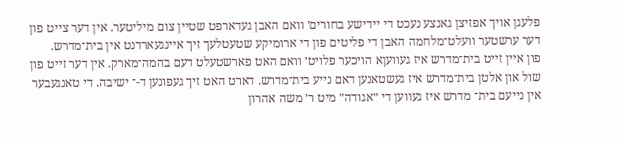פלעגן אויך אפזיצן גאנצע נעכט די ײדישע בחורים׳ װאם האבן געדארפט שטײן צום מיליטער. אין דער צייט פון דער ערשטער וועלט־מלחמה האבן די פליטים פון די ארומיקע שטעטלעך זיך אײנגעארדנט אין בית־מדרש.
פון אײן זײט בית־מדרש איז געװעןא הויכער פלויט׳ װאם האט פארשטעלט דעם בהמה־מארק. אין דער זײט פון שול און אלטן בית־מדרש איז געשטאנען דאם נײע בית־מדרש. דארט האט זיך געפונען ד-־ ישיבה. די טאנגעבער אין נײעם בית־ מדרש איז געװען די ״אגודה״ מיט ר׳ משה אהרון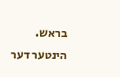בראש. הינטער דער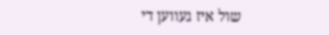שול איז געװען די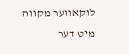לוקאװער מקװה מיט דער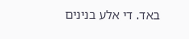באד. די אלע בנינים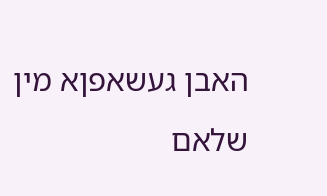האבן געשאפןא מין שלאם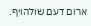ארום דעם שולהויף.